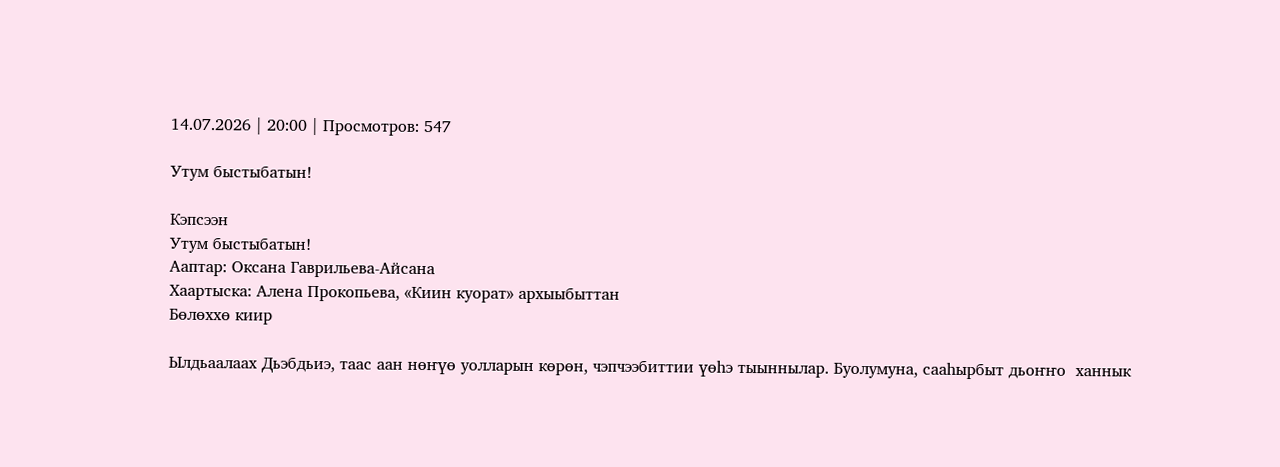14.07.2026 | 20:00 | Просмотров: 547

Утум быстыбатын!

Кэпсээн
Утум быстыбатын!
Ааптар: Оксана Гаврильева-Айсана
Хаартыска: Алена Прокопьева, «Киин куорат» архыыбыттан
Бөлөххө киир

Ылдьаалаах Дьэбдьиэ, таас аан нөҥүө уолларын көрөн, чэпчээбиттии үөһэ тыыннылар. Буолумуна, сааһырбыт дьоҥҥо  ханнык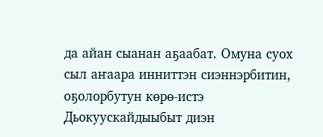да айан сыанан аҕаабат. Омуна суох сыл аҥаара инниттэн сиэннэрбитин, оҕолорбутун көрө-истэ Дьокуускайдыыбыт диэн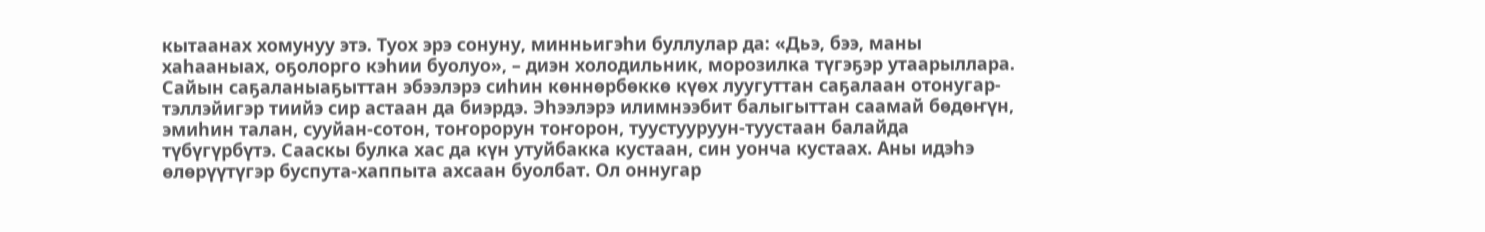кытаанах хомунуу этэ. Туох эрэ сонуну, минньигэһи буллулар да: «Дьэ, бээ, маны хаһааныах, оҕолорго кэһии буолуо», – диэн холодильник, морозилка түгэҕэр утаарыллара. Сайын саҕаланыаҕыттан эбээлэрэ сиһин көннөрбөккө күөх луугуттан саҕалаан отонугар- тэллэйигэр тиийэ сир астаан да биэрдэ. Эһээлэрэ илимнээбит балыгыттан саамай бөдөҥүн, эмиһин талан, сууйан-сотон, тоҥорорун тоҥорон, туустууруун-туустаан балайда түбүгүрбүтэ. Сааскы булка хас да күн утуйбакка кустаан, син уонча кустаах. Аны идэһэ өлөрүүтүгэр буспута-хаппыта ахсаан буолбат. Ол оннугар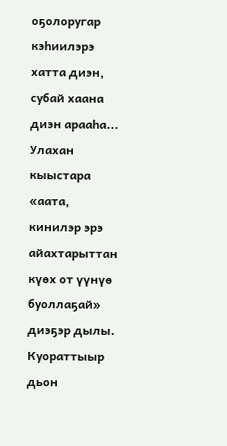оҕолоругар кэһиилэрэ хатта диэн, субай хаана диэн арааһа... Улахан кыыстара «аата, кинилэр эрэ айахтарыттан күөх от үүнүө буоллаҕай» диэҕэр дылы. Куораттыыр дьон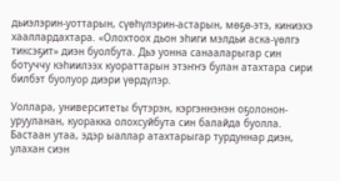дьиэлэрин-уоттарын, сүөһүлэрин-астарын, мөҕө-этэ, киниэхэ хааллардахтара. «Олохтоох дьон эһиги мэлдьи аска-үөлгэ тиксэҕит» диэн буолбута. Дьэ уонна санааларыгар син ботуччу кэһиилээх куораттарын этэҥҥэ булан атахтара сири билбэт буолуор диэри үөрдүлэр.

Уоллара, университеты бүтэрэн, кэргэннэнэн оҕолонон-урууланан, куоракка олохсуйбута син балайда буолла. Бастаан утаа, эдэр ыаллар атахтарыгар турдуннар диэн, улахан сиэн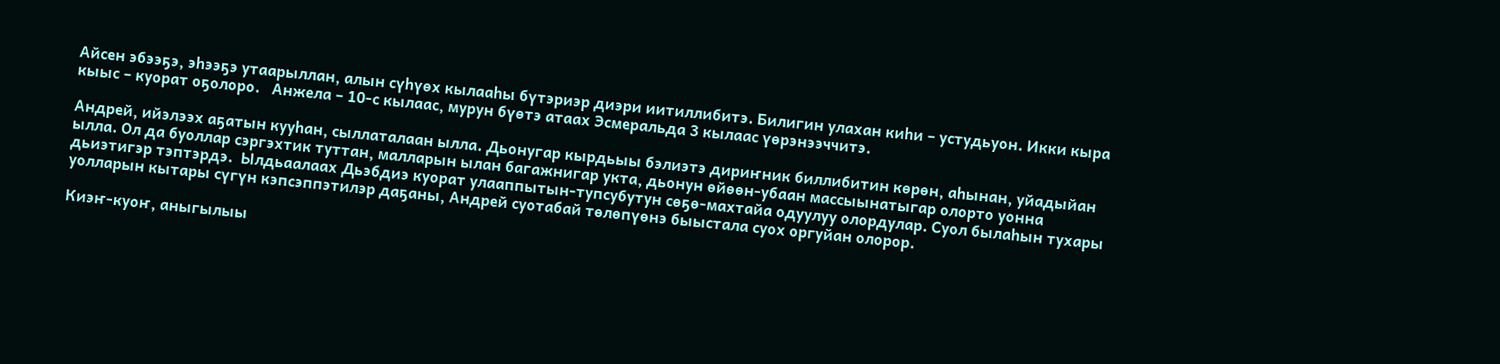Айсен эбээҕэ, эһээҕэ утаарыллан, алын сүһүөх кылааһы бүтэриэр диэри иитиллибитэ. Билигин улахан киһи – устудьуон. Икки кыра кыыс – куорат оҕолоро.   Анжела – 10-с кылаас, мурун бүөтэ атаах Эсмеральда 3 кылаас үөрэнээччитэ.

Андрей, ийэлээх аҕатын кууһан, сыллаталаан ылла. Дьонугар кырдьыы бэлиэтэ дириҥник биллибитин көрөн, аһынан, уйадыйан ылла. Ол да буоллар сэргэхтик туттан, малларын ылан багажнигар укта, дьонун өйөөн-убаан массыынатыгар олорто уонна дьиэтигэр тэптэрдэ.  Ылдьаалаах Дьэбдиэ куорат улааппытын-тупсубутун сөҕө-махтайа одуулуу олордулар. Суол былаһын тухары уолларын кытары сүгүн кэпсэппэтилэр даҕаны, Андрей суотабай төлөпүөнэ быыстала суох оргуйан олорор.

Киэҥ-куоҥ, аныгылыы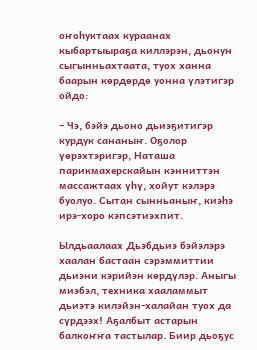оҥоһуктаах кураанах кыбартыыраҕа киллэрэн, дьонун сыгынньахтаата, туох ханна баарын көрдөрдө уонна үлэтигэр ойдо:

– Чэ, бэйэ дьоно дьиэҕитигэр курдук сананыҥ. Оҕолор үөрэхтэригэр, Наташа парикмахерскайын кэнниттэн массажтаах үһү, хойут кэлэрэ буолуо. Сытан сынньаныҥ, киэһэ ирэ-хоро кэпсэтиэхпит.

Ылдьаалаах Дьэбдьиэ бэйэлэрэ хаалан бастаан сэрэммиттии дьиэни кэрийэн көрдүлэр. Аныгы миэбэл, техника хааламмыт дьиэтэ килэйэн-халайан туох да сүрдээх! Аҕалбыт астарын балкоҥҥа тастылар. Биир дьоҕус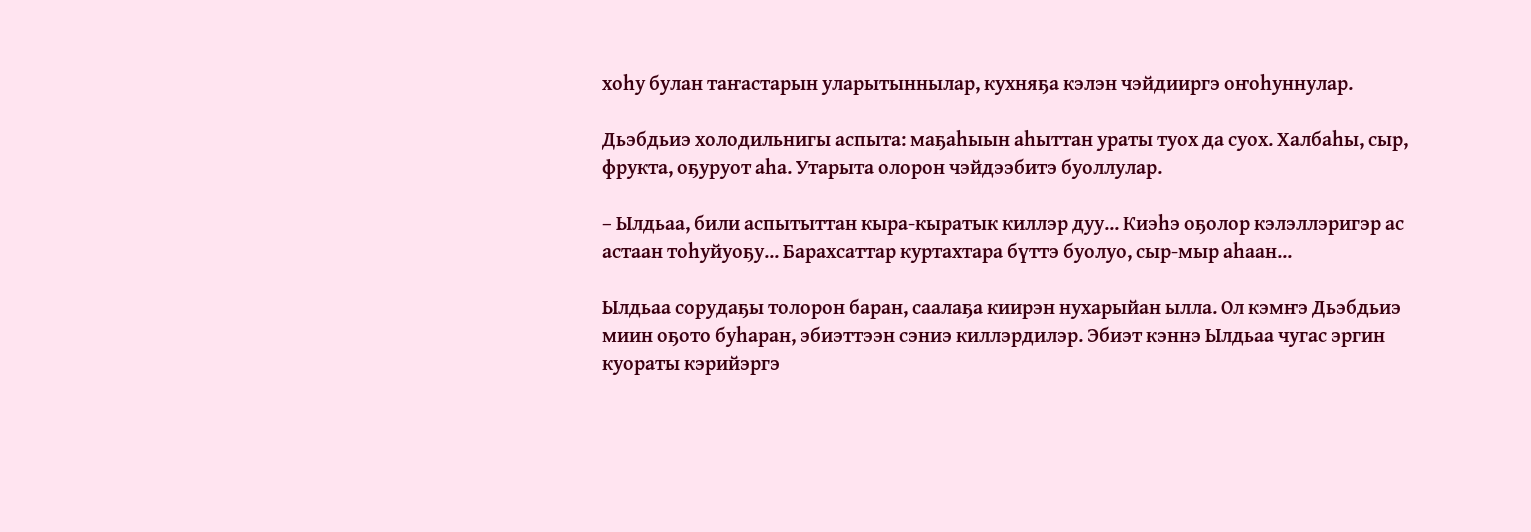хоһу булан таҥастарын уларытыннылар, кухняҕа кэлэн чэйдииргэ оҥоһуннулар.

Дьэбдьиэ холодильнигы аспыта: маҕаһыын аһыттан ураты туох да суох. Халбаһы, сыр, фрукта, оҕуруот аһа. Утарыта олорон чэйдээбитэ буоллулар.

– Ылдьаа, били аспытыттан кыра-кыратык киллэр дуу... Киэһэ оҕолор кэлэллэригэр ас астаан тоһуйуоҕу... Барахсаттар куртахтара бүттэ буолуо, сыр-мыр аһаан...

Ылдьаа сорудаҕы толорон баран, саалаҕа киирэн нухарыйан ылла. Ол кэмҥэ Дьэбдьиэ миин оҕото буһаран, эбиэттээн сэниэ киллэрдилэр. Эбиэт кэннэ Ылдьаа чугас эргин куораты кэрийэргэ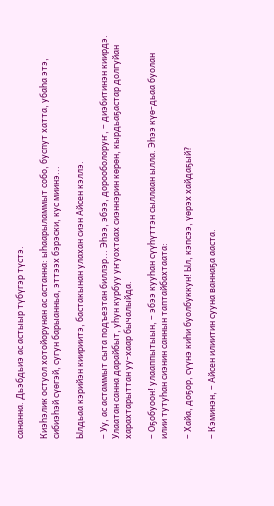сананна. Дьэбдьиэ ас астыыр түбүгэр түстэ.

Киэһэлик остуол хотойорунан ас астанна: ыһаарыламмыт собо, буспут хатта, убаһа этэ, сибиэһэй сүөгэй, сугун барыанньа, эттээх бэрэски, кус миинэ...

Ылдьаа кэрийэн киириитэ, бастакынан улахан сиэн Айсен кэллэ.

– Уу, ас астаммыт сыта подъезтан биллэр... Эһээ, эбээ, дорооболоруҥ, – диэбитинэн киирдэ. Улаатан санна дарайбыт, уһун курбуу уҥуохтаах сиэннэрин көрөн, кырдьаҕаcтар долгуйан харахтарыттан уу-хаар бычалыйда.

– Оҕобуоон! улааппытыын, – эбээ кууһан сүүһүттэн сыллаан ылла. Эһээ күө-дьаа буолан илии тутуһан сиэнин саннын таптайбахтаата:

– Хайа, доҕор, сүүнэ киһи буолбуккун! Ыл, кэпсээ, үөрэх хайдаҕый?

– Кэминэн, – Айсен илиитин сууна ваннаҕа ааста.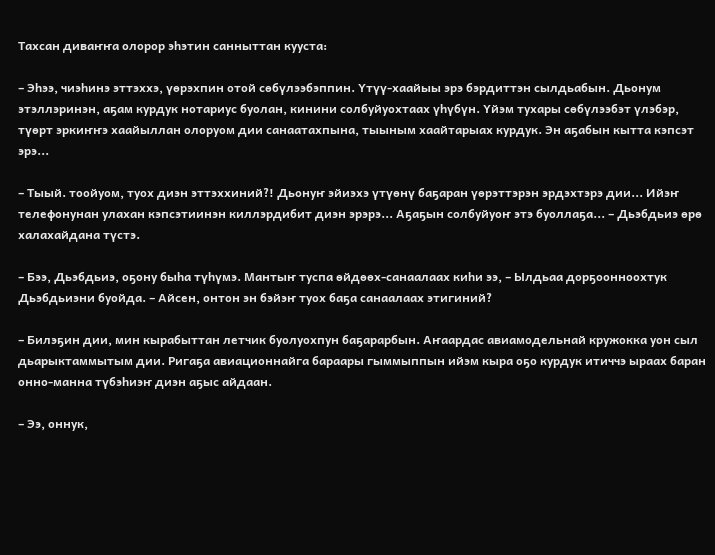Тахсан диваҥҥа олорор эһэтин санныттан кууста:

– Эһээ, чиэһинэ эттэххэ, үөрэхпин отой сөбүлээбэппин. Үтүү-хаайыы эрэ бэрдиттэн сылдьабын. Дьонум этэллэринэн, аҕам курдук нотариус буолан, кинини солбуйуохтаах үһүбүн. Үйэм тухары сөбүлээбэт үлэбэр, түөрт эркиҥҥэ хаайыллан олоруом дии санаатахпына, тыыным хаайтарыах курдук. Эн аҕабын кытта кэпсэт эрэ...

– Тыый. тоойуом, туох диэн эттэххиний?! Дьонуҥ эйиэхэ үтүөнү баҕаран үөрэттэрэн эрдэхтэрэ дии... Ийэҥ телефонунан улахан кэпсэтиинэн киллэрдибит диэн эрэрэ... Аҕаҕын солбуйуоҥ этэ буоллаҕа... – Дьэбдьиэ өрө халахайдана түстэ.

– Бээ, Дьэбдьиэ, оҕону быһа түһүмэ. Мантыҥ туспа өйдөөх-санаалаах киһи ээ, – Ылдьаа дорҕоонноохтук Дьэбдьиэни буойда. – Айсен, онтон эн бэйэҥ туох баҕа санаалаах этигиний?

– Билэҕин дии, мин кырабыттан летчик буолуохпун баҕарарбын. Аҥаардас авиамодельнай кружокка уон сыл дьарыктаммытым дии. Ригаҕа авиационнайга бараары гыммыппын ийэм кыра оҕо курдук итиччэ ыраах баран онно-манна түбэһиэҥ диэн аҕыс айдаан.

– Ээ, оннук,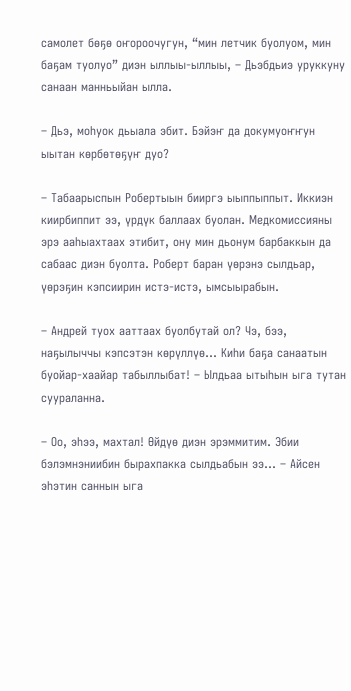самолет бөҕө оҥороочугун, “мин летчик буолуом, мин баҕам туолуо” диэн ыллыы-ыллыы, – Дьэбдьиэ уруккуну санаан манньыйан ылла.

– Дьэ, моһуок дьыала эбит. Бэйэҥ да докумуоҥҥун ыытан көрбөтөҕүҥ дуо?

– Табаарыспын Робертыын бииргэ ыыппыппыт. Иккиэн киирбиппит ээ, үрдүк баллаах буолан. Медкомиссияны эрэ ааһыахтаах этибит, ону мин дьонум барбаккын да сабаас диэн буолта. Роберт баран үөрэнэ сылдьар, үөрэҕин кэпсиирин истэ-истэ, ымсыырабын.

– Андрей туох ааттаах буолбутай ол? Чэ, бээ, наҕылыччы кэпсэтэн көрүллүө... Киһи баҕа санаатын буойар-хаайар табыллыбат! – Ылдьаа ытыһын ыга тутан суураланна.

– Оо, эһээ, махтал! Өйдүө диэн эрэммитим. Эбии бэлэмнэниибин бырахпакка сылдьабын ээ... – Айсен эһэтин саннын ыга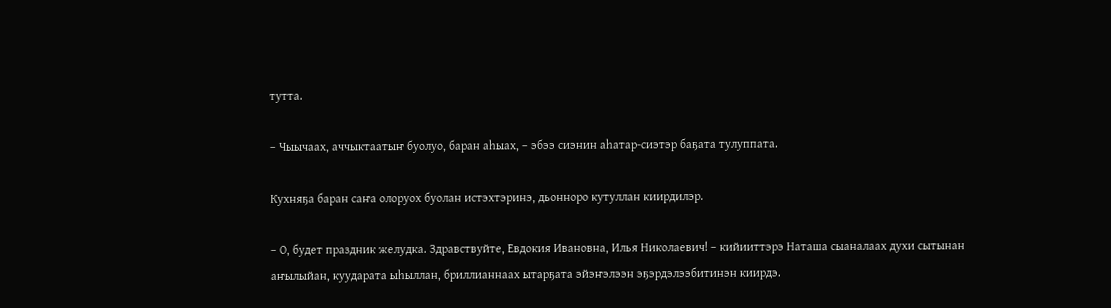тутта.

– Чыычаах, аччыктаатыҥ буолуо, баран аһыах, – эбээ сиэнин аһатар-сиэтэр баҕата тулуппата.

Кухняҕа баран саҥа олоруох буолан истэхтэринэ, дьонноро кутуллан киирдилэр.

– О, будет праздник желудка. Здравствуйте, Евдокия Ивановна, Илья Николаевич! – кийииттэрэ Наташа сыаналаах духи сытынан аҥылыйан, куударата ыһыллан, бриллианнаах ытарҕата эйэҥэлээн эҕэрдэлээбитинэн киирдэ.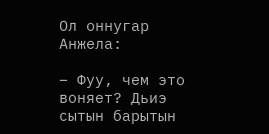Ол оннугар Анжела:

– Фуу, чем это воняет? Дьиэ сытын барытын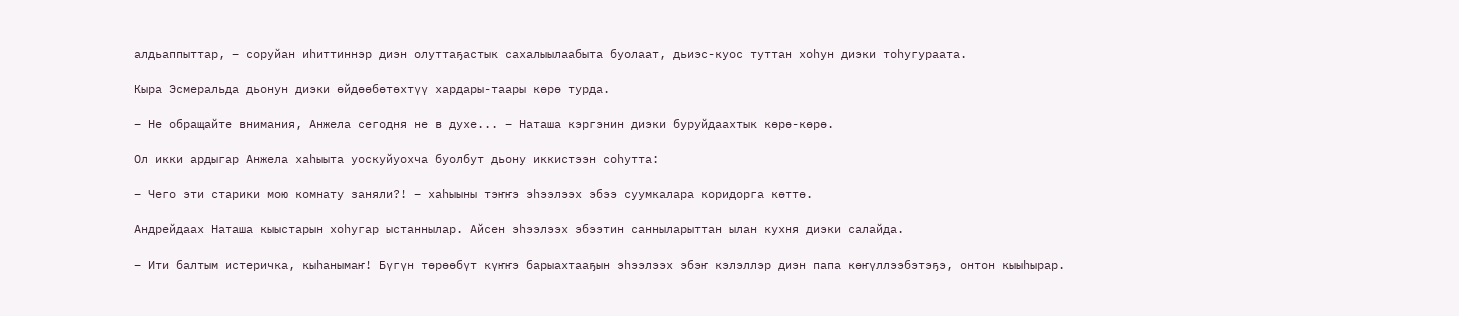алдьаппыттар, – соруйан иһиттиннэр диэн олуттаҕастык сахалыылаабыта буолаат, дьиэс-куос туттан хоһун диэки тоһугураата.

Кыра Эсмеральда дьонун диэки өйдөөбөтөхтүү хардары-таары көрө турда.

– Не обращайте внимания, Анжела сегодня не в духе... – Наташа кэргэнин диэки буруйдаахтык көрө-көрө.

Ол икки ардыгар Анжела хаһыыта уоскуйуохча буолбут дьону иккистээн соһутта:

– Чего эти старики мою комнату заняли?! – хаһыыны тэҥҥэ эһээлээх эбээ суумкалара коридорга көттө.

Андрейдаах Наташа кыыстарын хоһугар ыстаннылар. Айсен эһээлээх эбээтин санныларыттан ылан кухня диэки салайда.

– Ити балтым истеричка, кыһанымаҥ! Бүгүн төрөөбүт күҥҥэ барыахтааҕын эһээлээх эбэҥ кэлэллэр диэн папа көҥүллээбэтэҕэ, онтон кыыһырар.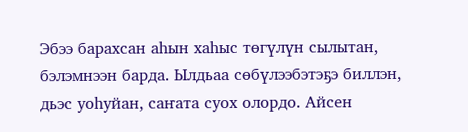Эбээ барахсан аһын хаһыс төгүлүн сылытан, бэлэмнээн барда. Ылдьаа сөбүлээбэтэҕэ биллэн, дьэс уоһуйан, саҥата суох олордо. Айсен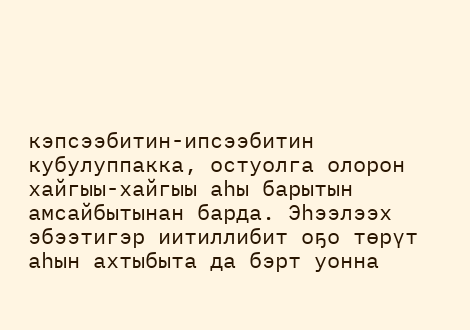кэпсээбитин-ипсээбитин кубулуппакка, остуолга олорон хайгыы-хайгыы аһы барытын амсайбытынан барда. Эһээлээх эбээтигэр иитиллибит оҕо төрүт аһын ахтыбыта да бэрт уонна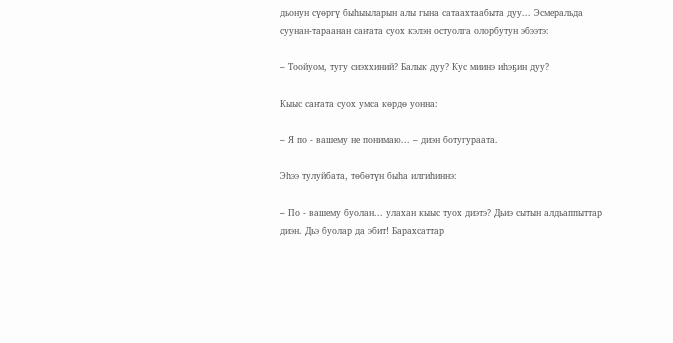дьонун сүөргү быһыыларын алы гына сатаахтаабыта дуу... Эсмеральда суунан-тараанан саҥата суох кэлэн остуолга олорбутун эбээтэ:

– Тоойуом, тугу сиэххиний? Балык дуу? Кус миинэ иһэҕин дуу?

Кыыс саҥата суох умса көрдө уонна:

– Я по - вашему не понимаю... – диэн ботугураата.

Эһээ тулуйбата, төбөтүн быһа илгиһиннэ:

– По - вашему буолан... улахан кыыс туох диэтэ? Дьиэ сытын алдьаппыттар диэн. Дьэ буолар да эбит! Барахсаттар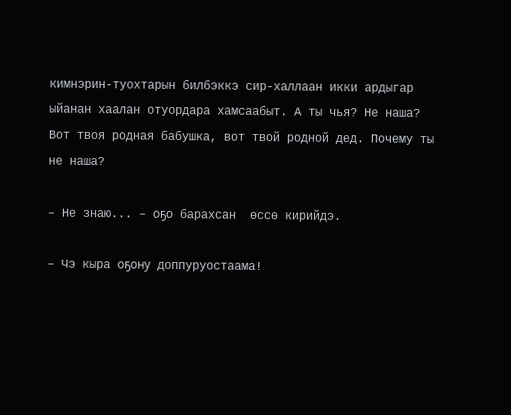кимнэрин-туохтарын билбэккэ сир-халлаан икки ардыгар ыйанан хаалан отуордара хамсаабыт. А ты чья? Не наша? Вот твоя родная бабушка, вот твой родной дед. Почему ты не наша?

– Не знаю... – оҕо барахсан  өссө кирийдэ.

– Чэ кыра оҕону доппуруостаама!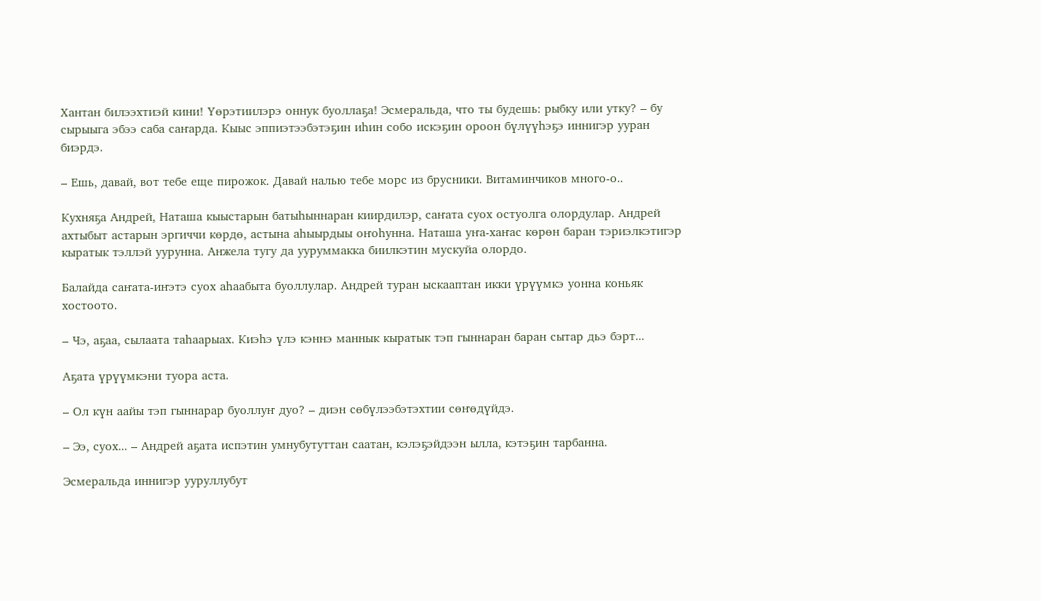Хантан билээхтиэй кини! Үөрэтиилэрэ оннук буоллаҕа! Эсмеральда, что ты будешь: рыбку или утку? – бу сырыыга эбээ саба саҥарда. Кыыс эппиэтээбэтэҕин иһин собо искэҕин ороон бүлүүһэҕэ иннигэр ууран биэрдэ.

– Ешь, давай, вот тебе еще пирожок. Давай налью тебе морс из брусники. Витаминчиков много-о..

Кухняҕа Андрей, Наташа кыыстарын батыһыннаран киирдилэр, саҥата суох остуолга олордулар. Андрей ахтыбыт астарын эргиччи көрдө, астына аһыырдыы оҥоһунна. Наташа уҥа-хаҥас көрөн баран тэриэлкэтигэр кыратык тэллэй уурунна. Анжела тугу да ууруммакка биилкэтин мускуйа олордо.

Балайда саҥата-иҥэтэ суох аһаабыта буоллулар. Андрей туран ыскааптан икки үрүүмкэ уонна коньяк хостоото.

– Чэ, аҕаа, сылаата таһаарыах. Киэһэ үлэ кэннэ маннык кыратык тэп гыннаран баран сытар дьэ бэрт...

Аҕата үрүүмкэни туора аста.

– Ол күн аайы тэп гыннарар буоллуҥ дуо? – диэн сөбүлээбэтэхтии сөҥөдүйдэ.

– Ээ, суох... – Андрей аҕата испэтин умнубутуттан саатан, кэлэҕэйдээн ылла, кэтэҕин тарбанна.

Эсмеральда иннигэр ууруллубут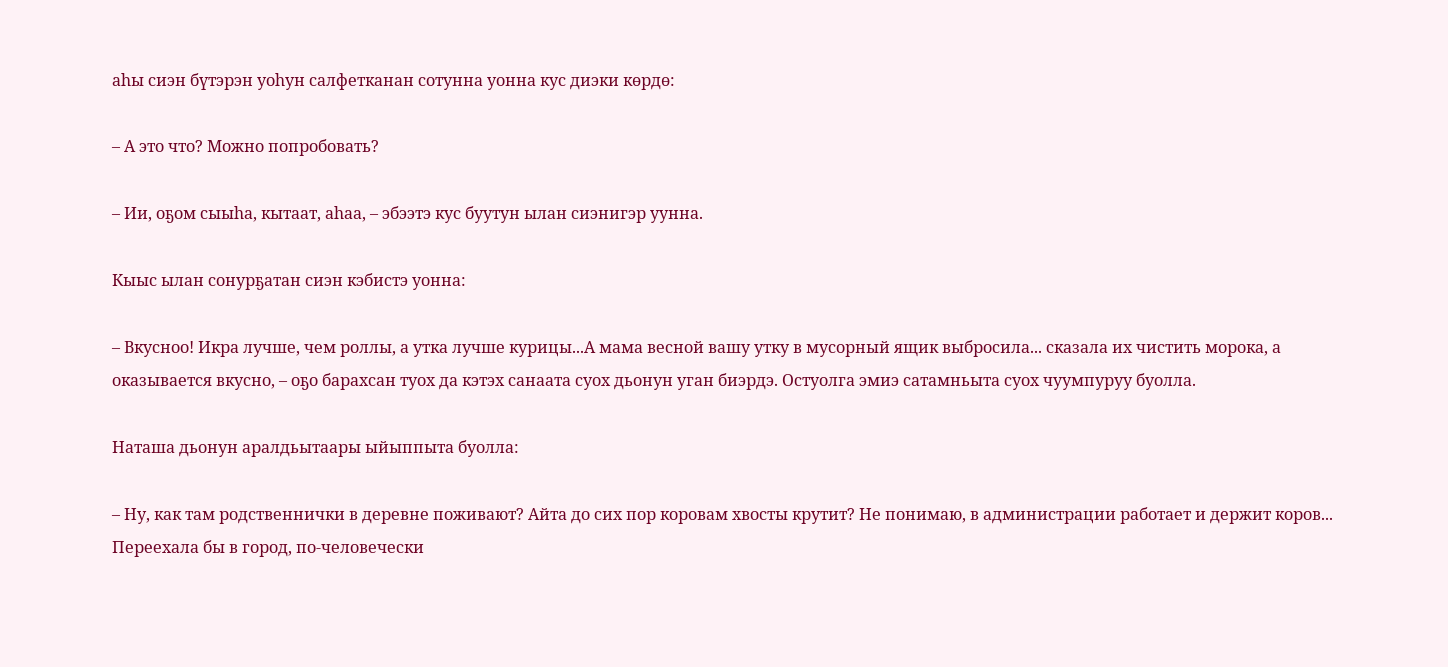аһы сиэн бүтэрэн уоһун салфетканан сотунна уонна кус диэки көрдө:

– А это что? Можно попробовать?

– Ии, оҕом сыыһа, кытаат, аһаа, – эбээтэ кус буутун ылан сиэнигэр уунна.

Кыыс ылан сонурҕатан сиэн кэбистэ уонна:

– Вкусноо! Икра лучше, чем роллы, а утка лучше курицы...А мама весной вашу утку в мусорный ящик выбросила... сказала их чистить морока, а оказывается вкусно, – оҕо барахсан туох да кэтэх санаата суох дьонун уган биэрдэ. Остуолга эмиэ сатамньыта суох чуумпуруу буолла.

Наташа дьонун аралдьытаары ыйыппыта буолла:

– Ну, как там родственнички в деревне поживают? Айта до сих пор коровам хвосты крутит? Не понимаю, в администрации работает и держит коров... Переехала бы в город, по-человечески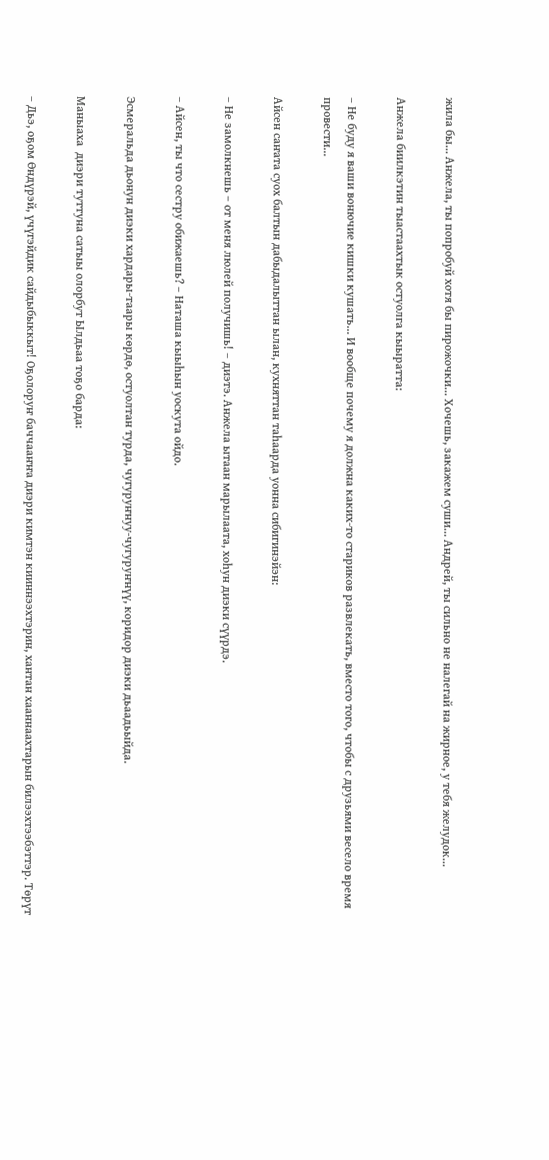жила бы... Анжела, ты попробуй хотя бы пирожочки... Хочешь, закажем суши... Андрей, ты сильно не налегай на жирное, у тебя желудок...

Анжела биилкэтин тыастаахтык остуолга кыыратта:

– Не буду я ваши вонючие кишки кушать... И вообще почему я должна каких-то стариков развлекать, вместо того, чтобы с друзьями весело время провести...

Айсен саҥата суох балтын дабыдалыттан ылан, кухняттан таһаарда уонна сибигинэйэн:

– Не замолкнешь – от меня люлей получишь! – диэтэ. Анжела ытаан марылаата, хоһун диэки сүүрдэ.

– Айсен, ты что сестру обижаешь? – Наташа кыыһын уоскута ойдо.

Эсмеральда дьонун диэки хардары-таары көрдө, остуолтан турда, чугуруҥнуу-чугуруҥнүү, коридор диэки дьаадьыйда.

Маныаха  диэри туттуна сатыы олорбут Ылдьаа тоҕо барда:

– Дьэ, оҕом Өндүрэй, үчүгэйдик сайдыбыккыт! Оҕолоруҥ баччааҥҥа диэри кимтэн кииннээхтэрин, хантан хааннаахтарын билээхтээбэттэр. Төрүт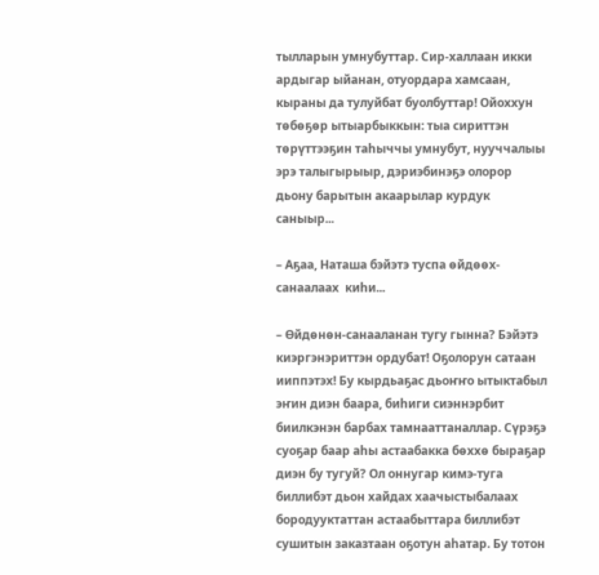тылларын умнубуттар. Сир-халлаан икки ардыгар ыйанан, отуордара хамсаан, кыраны да тулуйбат буолбуттар! Ойоххун төбөҕөр ытыарбыккын: тыа сириттэн төрүттээҕин таһыччы умнубут, нууччалыы эрэ талыгырыыр, дэриэбинэҕэ олорор дьону барытын акаарылар курдук саныыр...

– Аҕаа, Наташа бэйэтэ туспа өйдөөх-санаалаах  киһи...

– Өйдөнөн-санааланан тугу гынна? Бэйэтэ киэргэнэриттэн ордубат! Оҕолорун сатаан ииппэтэх! Бу кырдьаҕас дьоҥҥо ытыктабыл эҥин диэн баара, биһиги сиэннэрбит биилкэнэн барбах тамнааттаналлар. Сүрэҕэ суоҕар баар аһы астаабакка бөххө быраҕар диэн бу тугуй? Ол оннугар кимэ-туга биллибэт дьон хайдах хаачыстыбалаах бородууктаттан астаабыттара биллибэт сушитын заказтаан оҕотун аһатар. Бу тотон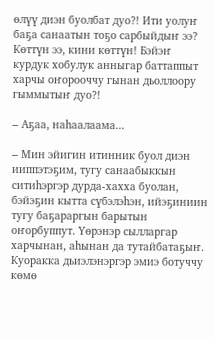өлүү диэн буолбат дуо?! Ити уолуҥ баҕа санаатын тоҕо сарбыйдыҥ ээ? Көттүн ээ, кини көттүн! Бэйэҥ курдук хобулук анныгар баттаппыт харчы оҥорооччу гынан дьоллоору гыммытыҥ дуо?!

– Аҕаа, наһаалаама...

– Мин эйигин итинник буол диэн ииппэтэҕим, тугу санаабыккын ситиһэргэр дурда-хахха буолан, бэйэҕин кытта сүбэлэһэн, ийэҕиниин тугу баҕараргын барытын оҥорбуппут. Үөрэнэр сылларгар харчынан, аһынан да тутайбатаҕыҥ. Куоракка дьиэлэнэргэр эмиэ ботуччу көмө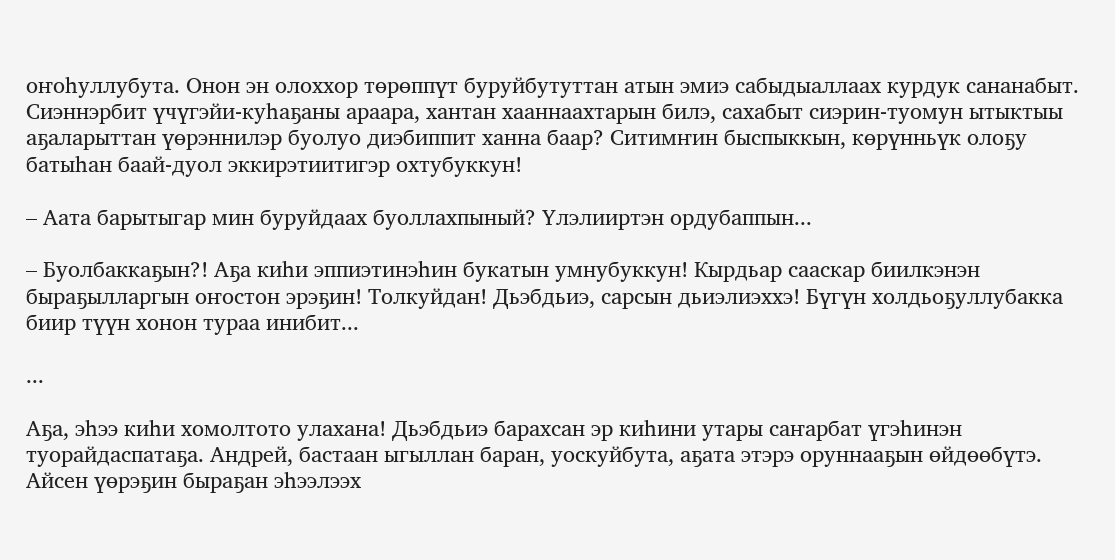оҥоһуллубута. Онон эн олоххор төрөппүт буруйбутуттан атын эмиэ сабыдыаллаах курдук сананабыт. Сиэннэрбит үчүгэйи-куһаҕаны араара, хантан хааннаахтарын билэ, сахабыт сиэрин-туомун ытыктыы аҕаларыттан үөрэннилэр буолуо диэбиппит ханна баар? Ситимҥин быспыккын, көрүнньүк олоҕу батыһан баай-дуол эккирэтиитигэр охтубуккун!

– Аата барытыгар мин буруйдаах буоллахпыный? Үлэлииртэн ордубаппын...

– Буолбаккаҕын?! Аҕа киһи эппиэтинэһин букатын умнубуккун! Кырдьар сааскар биилкэнэн быраҕылларгын оҥостон эрэҕин! Толкуйдан! Дьэбдьиэ, сарсын дьиэлиэххэ! Бүгүн холдьоҕуллубакка биир түүн хонон тураа инибит...

...

Аҕа, эһээ киһи хомолтото улахана! Дьэбдьиэ барахсан эр киһини утары саҥарбат үгэһинэн туорайдаспатаҕа. Андрей, бастаан ыгыллан баран, уоскуйбута, аҕата этэрэ оруннааҕын өйдөөбүтэ. Айсен үөрэҕин быраҕан эһээлээх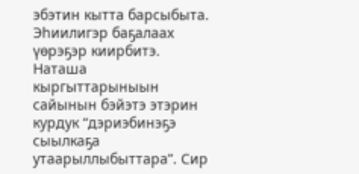эбэтин кытта барсыбыта. Эһиилигэр баҕалаах үөрэҕэр киирбитэ. Наташа кыргыттарыныын сайынын бэйэтэ этэрин курдук “дэриэбинэҕэ сыылкаҕа утаарыллыбыттара”. Сир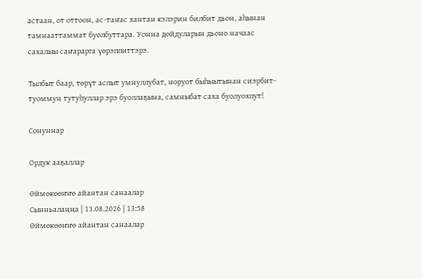астаан, от оттоон, ас-таҥас хантан кэлэрин билбит дьон, аһынан тамнааттаммат буолбуттара. Уонна дойдуларын дьоно начаас сахалыы саҥарарга үөрэппиттэрэ.

Тылбыт баар, төрүт аспыт умнуллубат, норуот быһыытынан сиэрбит-туоммун тутуһуллар эрэ буоллаҕына, самныбат саха буолуохпут!

Сонуннар

Ордук ааҕаллар

Өймөкөөҥҥө айантан санаалар
Сынньалаңңа | 13.08.2026 | 13:58
Өймөкөөҥҥө айантан санаалар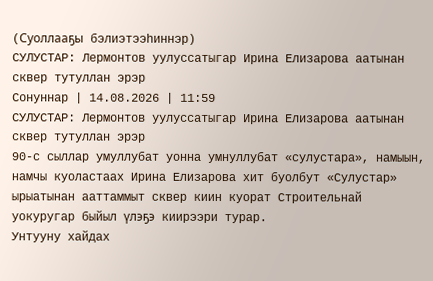(Суоллааҕы бэлиэтээһиннэр)
СУЛУСТАР: Лермонтов уулуссатыгар Ирина Елизарова аатынан сквер тутуллан эрэр
Сонуннар | 14.08.2026 | 11:59
СУЛУСТАР: Лермонтов уулуссатыгар Ирина Елизарова аатынан сквер тутуллан эрэр
90-с сыллар умуллубат уонна умнуллубат «сулустара», намыын, намчы куоластаах Ирина Елизарова хит буолбут «Сулустар» ырыатынан ааттаммыт сквер киин куорат Строительнай уокуругар быйыл үлэҕэ киирээри турар.
Унтууну хайдах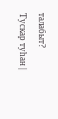талабыт?
Тускар туһан |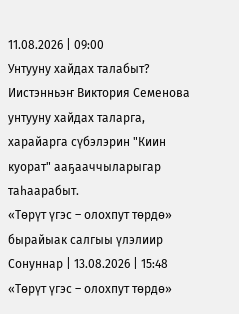11.08.2026 | 09:00
Унтууну хайдах талабыт?
Иистэнньэҥ Виктория Семенова унтууну хайдах таларга, харайарга сүбэлэрин "Киин куорат" ааҕааччыларыгар таһаарабыт.
«Төрүт үгэс – олохпут төрдө» бырайыак салгыы үлэлиир
Сонуннар | 13.08.2026 | 15:48
«Төрүт үгэс – олохпут төрдө»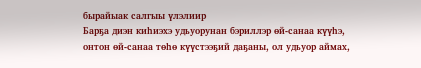бырайыак салгыы үлэлиир
Барҕа диэн киһиэхэ удьуорунан бэриллэр өй-санаа күүһэ, онтон өй-санаа төһө күүстээҕий даҕаны, ол удьуор аймах,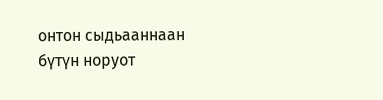онтон сыдьааннаан бүтүн норуот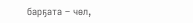барҕата – чөл,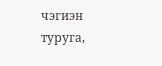чэгиэн туруга,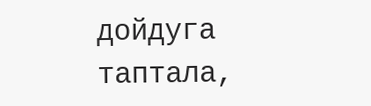дойдуга таптала,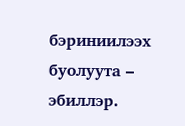бэриниилээх буолуута –  эбиллэр.